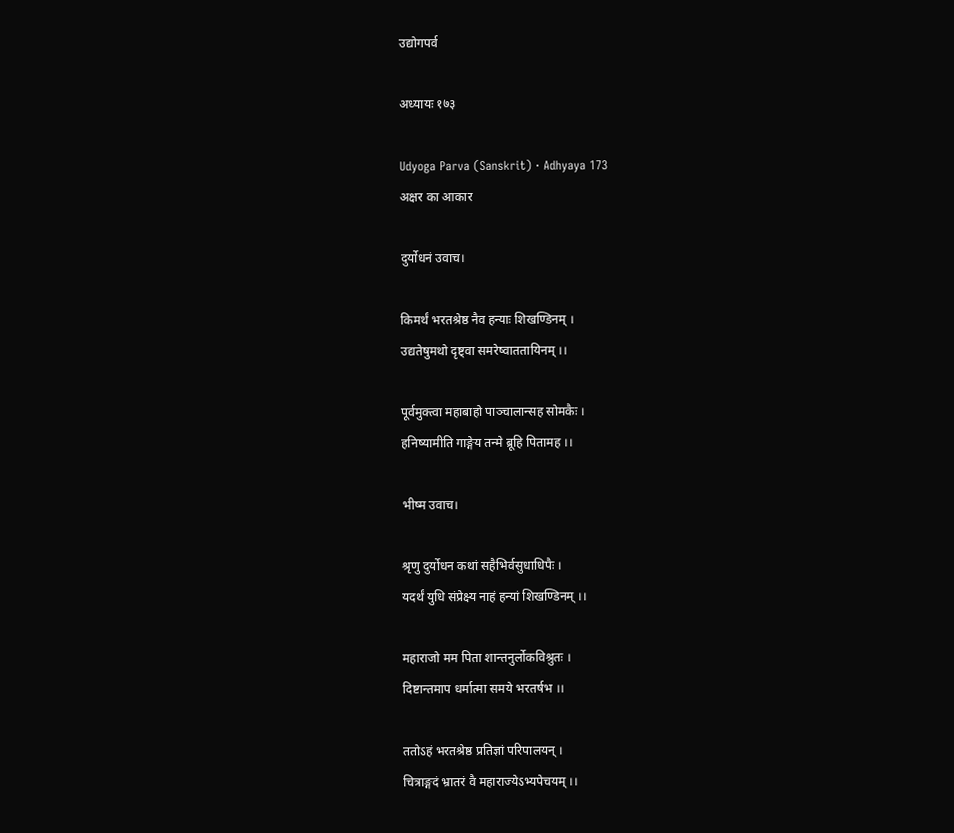उद्योगपर्व

अध्यायः १७३

Udyoga Parva (Sanskrit) · Adhyaya 173
अक्षर का आकार

दुर्योधनं उवाच।

किमर्थं भरतश्रेष्ठ नैव हन्याः शिखण्डिनम् ।
उद्यतेषुमथो दृष्ट्वा समरेष्वाततायिनम् ।।

पूर्वमुक्त्वा महाबाहो पाञ्चालान्सह सोमकैः ।
हनिष्यामीति गाङ्गेय तन्मे ब्रूहि पितामह ।।

भीष्म उवाच।

श्रृणु दुर्योधन कथां सहैभिर्वसुधाधिपैः ।
यदर्थं युधि संप्रेक्ष्य नाहं हन्यां शिखण्डिनम् ।।

महाराजो मम पिता शान्तनुर्लोकविश्रुतः ।
दिष्टान्तमाप धर्मात्मा समये भरतर्षभ ।।

ततोऽहं भरतश्रेष्ठ प्रतिज्ञां परिपालयन् ।
चित्राङ्गदं भ्रातरं वै महाराज्येऽभ्यपेचयम् ।।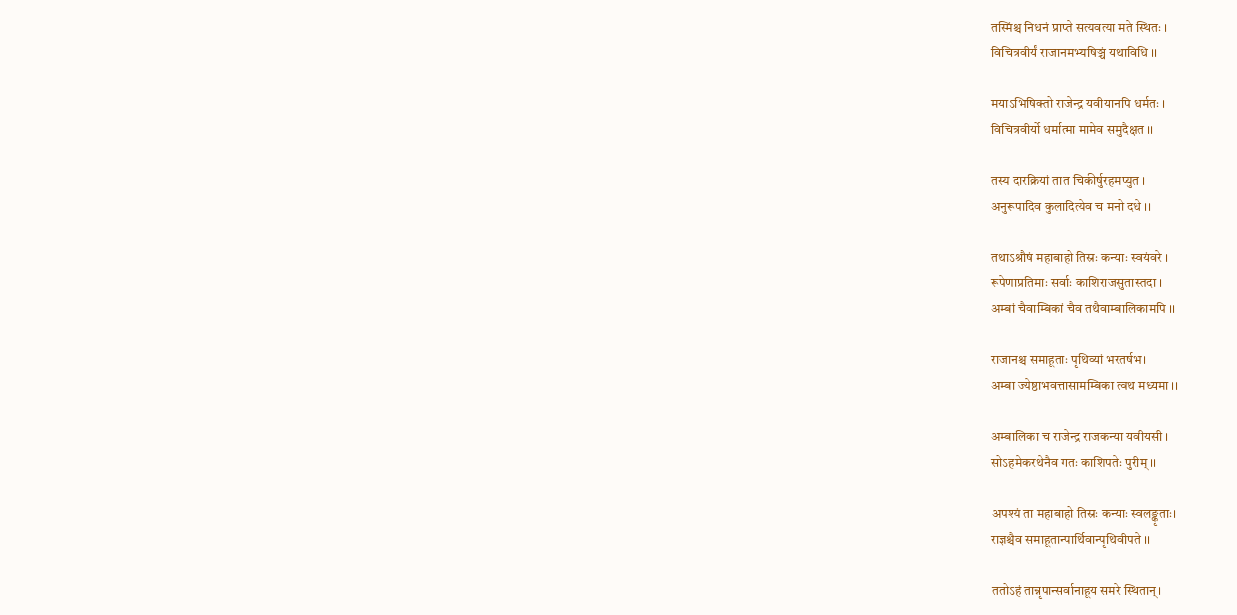तस्मिंश्च निधनं प्राप्ते सत्यवत्या मते स्थितः ।
विचित्रवीर्यं राजानमभ्यषिञ्चं यथाविधि ।।

मयाऽभिषिक्तो राजेन्द्र यवीयानपि धर्मतः ।
विचित्रवीर्यो धर्मात्मा मामेव समुदैक्षत ।।

तस्य दारक्रियां तात चिकीर्षुरहमप्युत ।
अनुरूपादिव कुलादित्येव च मनो दधे ।।

तथाऽश्रौषं महाबाहो तिस्रः कन्याः स्वयंवरे ।
रूपेणाप्रतिमाः सर्वाः काशिराजसुतास्तदा ।
अम्बां चैवाम्बिकां चैव तथैवाम्बालिकामपि ।।

राजानश्च समाहूताः पृथिव्यां भरतर्षभ।
अम्बा ज्येष्ठाभवत्तासामम्बिका त्वथ मध्यमा ।।

अम्बालिका च राजेन्द्र राजकन्या यवीयसी ।
सोऽहमेकरथेनैव गतः काशिपतेः पुरीम् ।।

अपश्यं ता महाबाहो तिस्रः कन्याः स्वलङ्कृताः।
राज्ञश्चैव समाहूतान्पार्थिवान्पृथिवीपते ।।

ततोऽहं तान्नृपान्सर्वानाहूय समरे स्थितान्।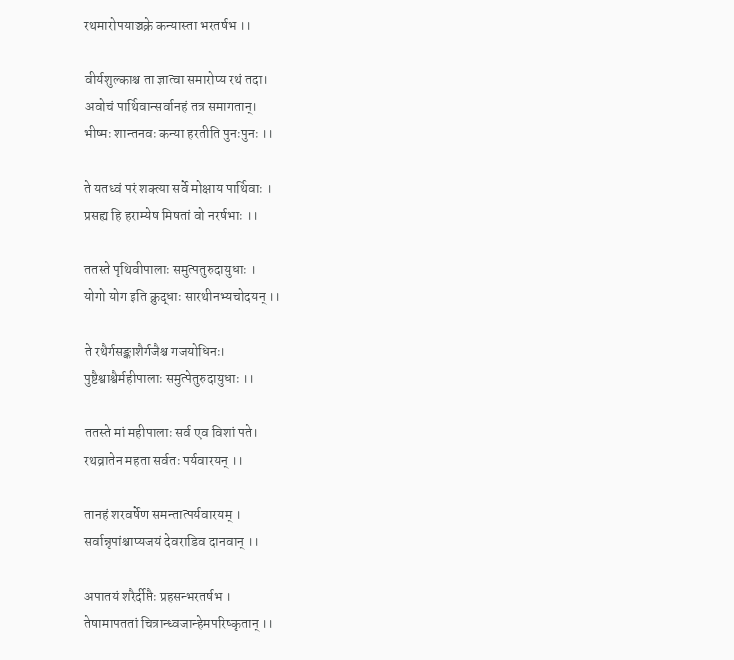रथमारोपयाञ्चक्रे कन्यास्ता भरतर्षभ ।।

वीर्यशुल्काश्च ता ज्ञात्वा समारोप्य रथं तदा।
अवोचं पार्थिवान्सर्वानहं तत्र समागतान्।
भीष्मः शान्तनवः कन्या हरतीति पुनःपुनः ।।

ते यतध्वं परं शक्त्या सर्वे मोक्षाय पार्थिवाः ।
प्रसह्य हि हराम्येष मिषतां वो नरर्षभाः ।।

ततस्ते पृथिवीपालाः समुत्पतुरुदायुधाः ।
योगो योग इति क्रुद्धाः सारथीनभ्यचोदयन् ।।

ते रथैर्गसङ्काशैर्गजैश्च गजयोधिनः।
पुष्टैश्वाश्वैर्महीपालाः समुत्पेतुरुदायुधाः ।।

ततस्ते मां महीपालाः सर्व एव विशां पते।
रथव्रातेन महता सर्वतः पर्यवारयन् ।।

तानहं शरवर्षेण समन्तात्पर्यवारयम् ।
सर्वान्नृपांश्चाप्यजयं देवराडिव दानवान् ।।

अपातयं शरैर्दीप्तैः प्रहसन्भरतर्षभ ।
तेषामापततां चित्रान्ध्वजान्हेमपरिष्कृतान् ।।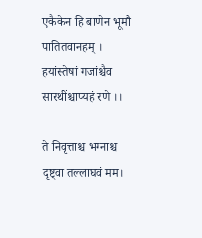एकैकेन हि बाणेन भूमौ पातितवानहम् ।
हयांस्तेषां गजांश्चैव सारथींश्चाप्यहं रणे ।।

ते निवृत्ताश्च भग्नाश्च दृष्ट्वा तल्लाघवं मम।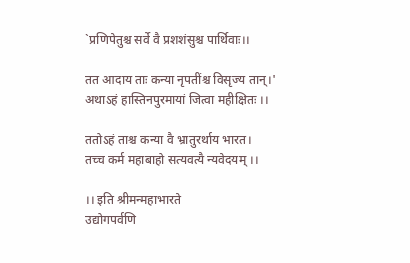`प्रणिपेतुश्च सर्वे वै प्रशशंसुश्च पार्थिवाः।।

तत आदाय ताः कन्या नृपतींश्च विसृज्य तान्।'
अथाऽहं हास्तिनपुरमायां जित्वा महीक्षितः ।।

ततोऽहं ताश्च कन्या वै भ्रातुरर्थाय भारत।
तच्च कर्म महाबाहो सत्यवत्यै न्यवेदयम् ।।

।। इति श्रीमन्महाभारते
उद्योगपर्वणि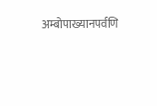अम्बोपाख्यानपर्वणि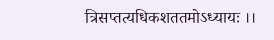त्रिसप्तत्यधिकशततमोऽध्यायः ।।